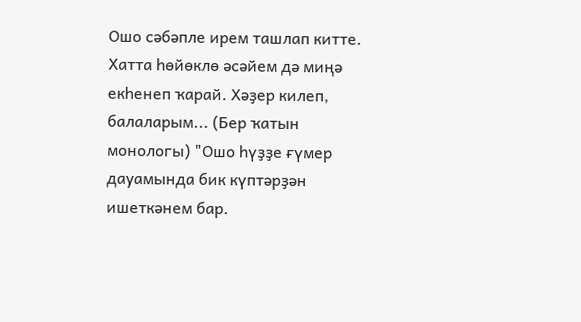Ошо сәбәпле ирем ташлап китте. Хатта һөйөклө әсәйем дә миңә екһенеп ҡарай. Хәҙер килеп, балаларым... (Бер ҡатын монологы) "Ошо һүҙҙе ғүмер дауамында бик күптәрҙән ишеткәнем бар.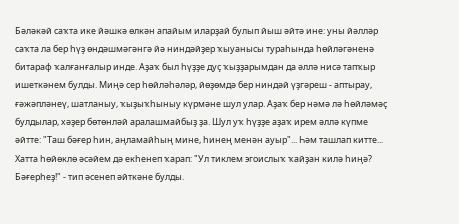Бәләкәй саҡта ике йәшкә өлкән апайым иларҙай булып йыш әйтә ине: уны йәлләр саҡта ла бер һүҙ өндәшмәгәнгә йә ниндәйҙер ҡыуанысы тураһында һөйләгәненә битараф ҡалғанғалыр инде. Аҙаҡ был һүҙҙе дуҫ ҡыҙҙарымдан да әллә нисә тапҡыр ишеткәнем булды. Миңә сер һөйләһәләр, йөҙөмдә бер ниндәй үҙгәреш - аптырау, ғәжәпләнеү, шатланыу, ҡыҙыҡһыныу күрмәне шул улар. Аҙаҡ бер нәмә лә һөйләмәҫ булдылар, хәҙер бөтөнләй аралашмайбыҙ ҙа. Шул уҡ һүҙҙе аҙаҡ ирем әллә күпме әйтте: "Таш бәғер һин, аңламайһың мине, һинең менән ауыр"... Һәм ташлап китте... Хатта һөйөклө әсәйем дә екһенеп ҡарап: "Ул тиклем эгоислыҡ ҡайҙан килә һиңә? Бәғерһеҙ!" - тип әсенеп әйткәне булды.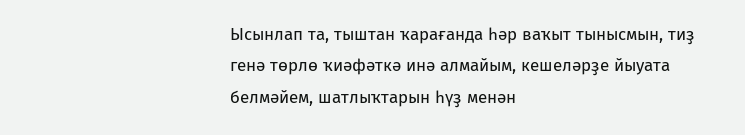Ысынлап та, тыштан ҡарағанда һәр ваҡыт тынысмын, тиҙ генә төрлө ҡиәфәткә инә алмайым, кешеләрҙе йыуата белмәйем, шатлыҡтарын һүҙ менән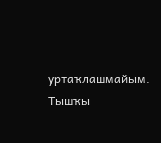уртаҡлашмайым. Тышҡы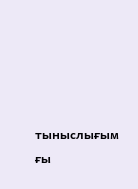тыныслығым ғы